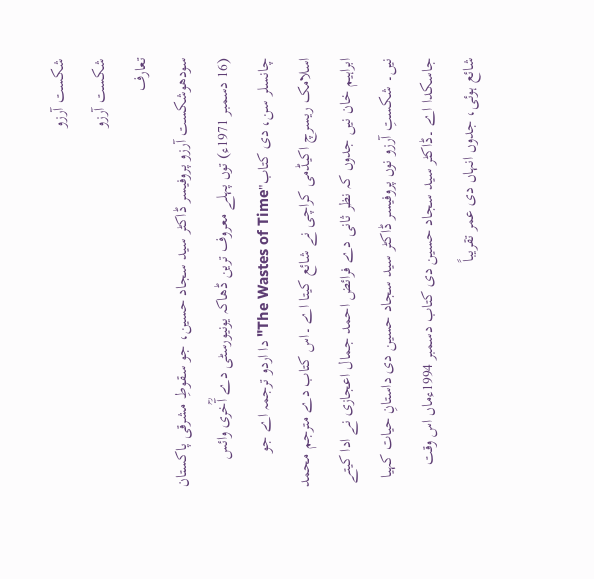شکست آرزو
شکست آرزو
تعارف
سودھوشکست آرزو پروفیسر ڈاکٹر سید سجاد حسین، جو سقوطِ مشرقی پاکستان (16 دسمبر 1971ء) توں پہلے معروف ترین ڈھاکہ یونیورسٹی دے آؒخری وائس چانسلر سن، دی کتاب"The Wastes of Time" دا اردو ترجمہ اے جو اسلامک ریسرچ اکیڈمی کراچی نے شائع کیتا اے ۔اس کتاب دے مترجم محمد ابراہیم خان نيں جدوں کہ نظر ثانی دے فرائض احمد جمال اعجازی نے ادا کیتے نيں۔ شکستِ آرزو نوں پروفیسر ڈاکٹر سید سجاد حسین دی داستانِ حیات کہیا جاسکدا اے ۔ڈاکٹر سید سجاد حسین دی کتاب دسمبر 1994ءماں اس وقت شائع ہوئی، جدوں انہاں دی عمر تقریباً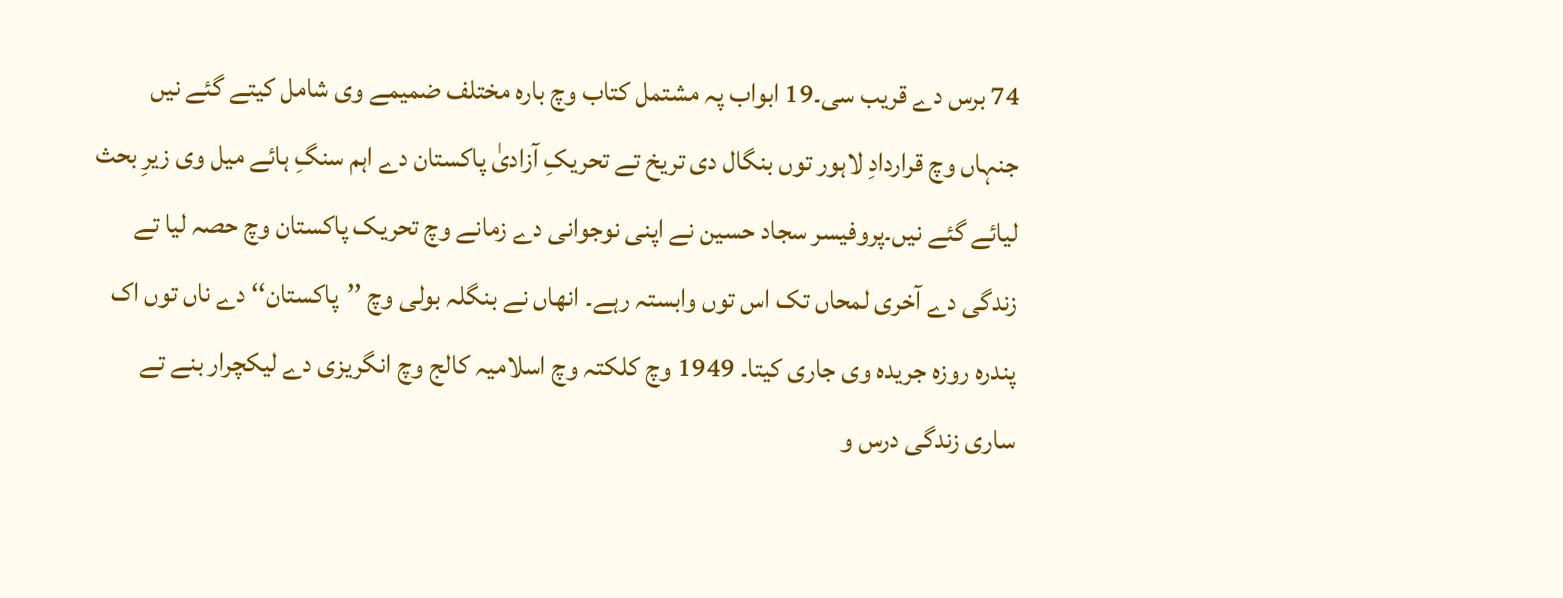74 برس دے قریب سی۔19 ابواب پہ مشتمل کتاب وچ بارہ مختلف ضمیمے وی شامل کیتے گئے نيں جنہاں وچ قراردادِ لاہور توں بنگال دی تریخ تے تحریکِ آزادیٰ پاکستان دے اہم سنگِ ہائے میل وی زیرِ بحث لیائے گئے نيں۔پروفیسر سجاد حسین نے اپنی نوجوانی دے زمانے وچ تحریک پاکستان وچ حصہ لیا تے زندگی دے آخری لمحاں تک اس توں وابستہ رہے۔ انھاں نے بنگلہ بولی وچ ’’پاکستان‘‘ دے ناں توں اک پندرہ روزہ جریدہ وی جاری کیتا۔ 1949 وچ کلکتہ وچ اسلامیہ کالج وچ انگریزی دے لیکچرار بنے تے ساری زندگی درس و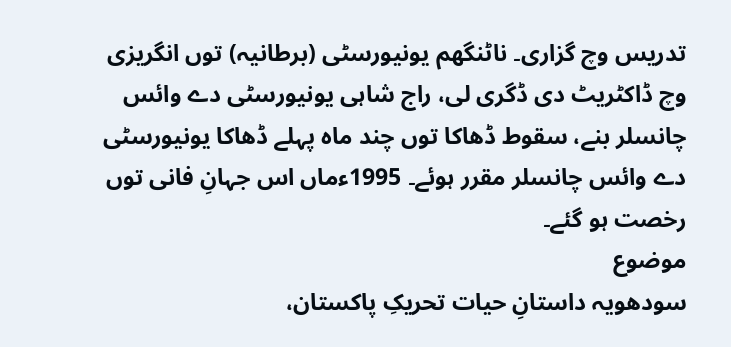تدریس وچ گزاری۔ ناٹنگھم یونیورسٹی (برطانیہ) توں انگریزی وچ ڈاکٹریٹ دی ڈگری لی، راج شاہی یونیورسٹی دے وائس چانسلر بنے، سقوط ڈھاکا توں چند ماہ پہلے ڈھاکا یونیورسٹی دے وائس چانسلر مقرر ہوئے۔ 1995ءماں اس جہانِ فانی توں رخصت ہو گئے۔
موضوع
سودھویہ داستانِ حیات تحریکِ پاکستان،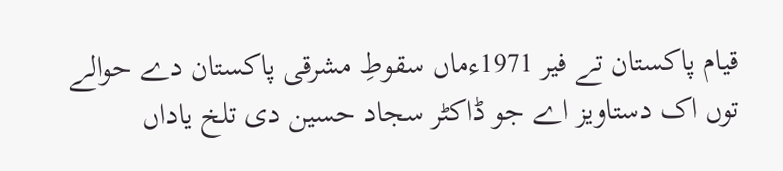قیام پاکستان تے فیر 1971ءماں سقوطِ مشرقی پاکستان دے حوالے توں اک دستاویز اے جو ڈاکٹر سجاد حسین دی تلخ یاداں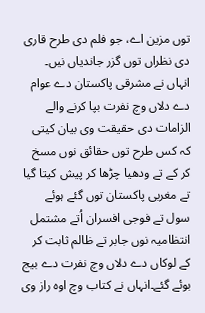توں مزین اے، جو فلم دی طرح قاری دی نظراں توں گزر جاندیاں نيں۔ انہاں نے مشرقی پاکستان دے عوام دے دلاں وچ نفرت بپا کرنے والے الزامات دی حقیقت وی بیان کيتی کہ کس طرح توں حقائق نوں مسخ کر کے تے ودھیا چڑھا کر پیش کیتا گیا تے مغربی پاکستان توں گئے ہوئے سول تے فوجی افسران اُتے مشتمل انتظامیہ نوں جابر تے ظالم ثابت کر کے لوکاں دے دلاں وچ نفرت دے بیج بوئے گئے۔انہاں نے کتاب وچ اوہ راز وی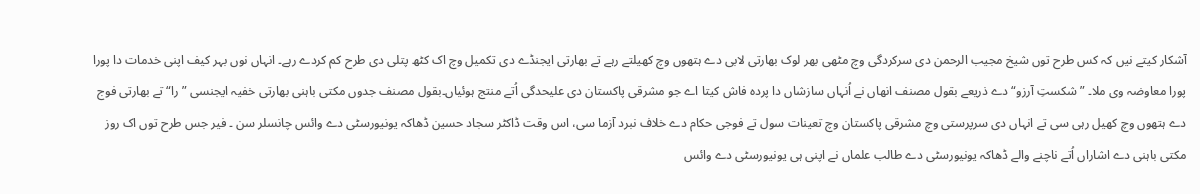آشکار کیتے نيں کہ کس طرح توں شیخ مجیب الرحمن دی سرکردگی وچ مٹھی بھر لوک بھارتی لابی دے ہتھوں وچ کھیلتے رہے تے بھارتی ایجنڈے دی تکمیل وچ اک کٹھ پتلی دی طرح کم کردے رہے۔ انہاں نوں بہر کیف اپنی خدمات دا پورا پورا معاوضہ وی ملا۔ ”شکستِ آرزو“ دے ذریعے بقول مصنف انھاں نے اُنہاں سازشاں دا پردہ فاش کیتا اے جو مشرقی پاکستان دی علیحدگی اُتے منتج ہوئیاں۔بقول مصنف جدوں مکتی باہنی بھارتی خفیہ ایجنسی ”را“ تے بھارتی فوج دے ہتھوں وچ کھیل رہی سی تے انہاں دی سرپرستی وچ مشرقی پاکستان وچ تعینات سول تے فوجی حکام دے خلاف نبرد آزما سی، اس وقت ڈاکٹر سجاد حسین ڈھاکہ یونیورسٹی دے وائس چانسلر سن ۔ فیر جس طرح توں اک روز مکتی باہنی دے اشاراں اُتے ناچنے والے ڈھاکہ یونیورسٹی دے طالب علماں نے اپنی ہی یونیورسٹی دے وائس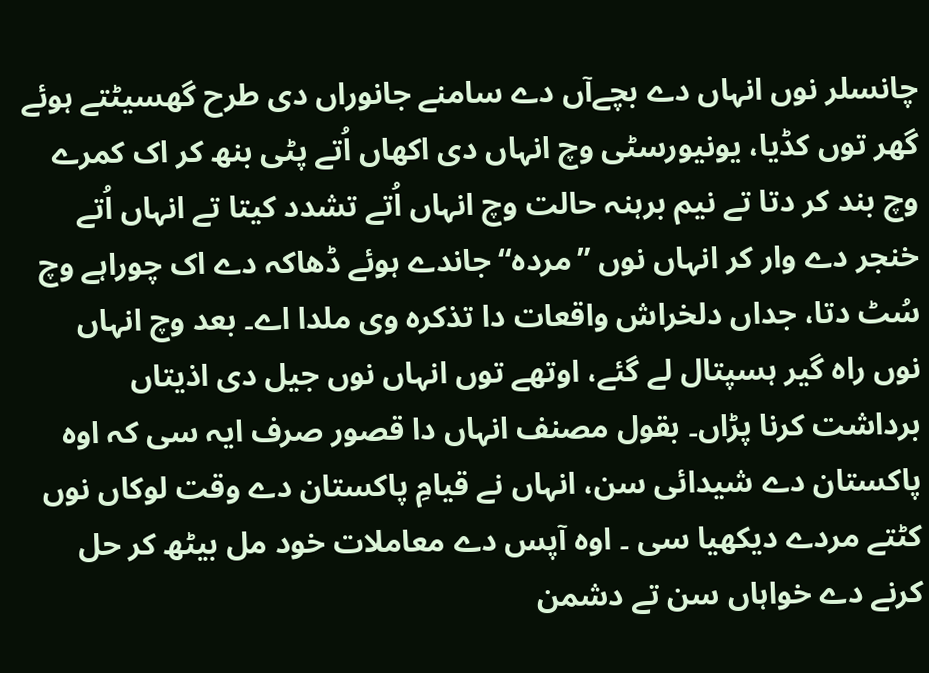چانسلر نوں انہاں دے بچےآں دے سامنے جانوراں دی طرح گھسیٹتے ہوئے گھر توں کڈیا، یونیورسٹی وچ انہاں دی اکھاں اُتے پٹی بنھ کر اک کمرے وچ بند کر دتا تے نیم برہنہ حالت وچ انہاں اُتے تشدد کیتا تے انہاں اُتے خنجر دے وار کر انہاں نوں ”مردہ“ جاندے ہوئے ڈھاکہ دے اک چوراہے وچ سُٹ دتا، جداں دلخراش واقعات دا تذکرہ وی ملدا اے۔ بعد وچ انہاں نوں راہ گیر ہسپتال لے گئے، اوتھے توں انہاں نوں جیل دی اذیتاں برداشت کرنا پڑاں۔ بقول مصنف انہاں دا قصور صرف ایہ سی کہ اوہ پاکستان دے شیدائی سن، انہاں نے قیامِ پاکستان دے وقت لوکاں نوں کٹتے مردے دیکھیا سی ۔ اوہ آپس دے معاملات خود مل بیٹھ کر حل کرنے دے خواہاں سن تے دشمن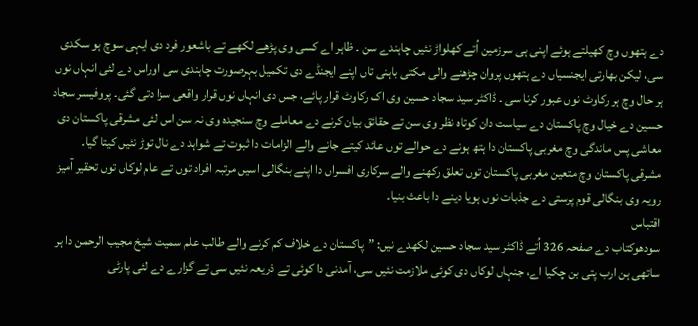دے ہتھوں وچ کھیلتے ہوئے اپنی ہی سرزمین اُتے کھلواڑ نئيں چاہندے سن ۔ ظاہر اے کسی وی پڑھے لکھے تے باشعور فرد دی ایہی سوچ ہو سکدی سی، لیکن بھارتی ایجنسیاں دے ہتھوں پروان چڑھنے والی مکتی باہنی تاں اپنے ایجنڈے دی تکمیل بہرصورت چاہندی سی اوراس دے لئی انہاں نوں ہر حال وچ ہر رکاوٹ نوں عبور کرنا سی ۔ ڈاکٹر سید سجاد حسین وی اک رکاوٹ قرار پائے، جس دی انہاں نوں قرار واقعی سزا دتی گئی۔ پروفیسر سجاد حسین دے خیال وچ پاکستان دے سیاست دان کوتاہ نظر وی سن تے حقائق بیان کرنے دے معاملے وچ سنجیدہ وی نہ سن اس لئی مشرقی پاکستان دی معاشی پس ماندگی وچ مغربی پاکستان دا ہتھ ہونے دے حوالے توں عائد کیتے جانے والے الزامات دا ثبوت تے شواہد دے نال توڑ نئيں کیتا گیا۔ مشرقی پاکستان وچ متعین مغربی پاکستان توں تعلق رکھنے والے سرکاری افسراں دا اپنے بنگالی اسيں مرتبہ افراد توں تے عام لوکاں توں تحقیر آمیز رویہ وی بنگالی قوم پرستی دے جذبات نوں ہويا دینے دا باعث بنیا۔
اقتباس
سودھوکتاب دے صفحہ 326 اُتے ڈاکٹر سید سجاد حسین لکھدے نيں: ”پاکستان دے خلاف کم کرنے والے طالب علم سمیت شیخ مجیب الرحمن دا ہر ساتھی ہن ارب پتی بن چکيا اے، جنہاں لوکاں دی کوئی ملازمت نئيں سی، آمدنی دا کوئی تے ذریعہ نئيں سی تے گزارے دے لئی پارٹی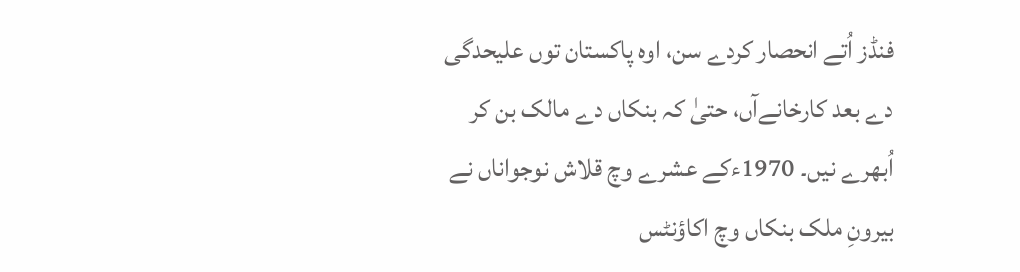فنڈز اُتے انحصار کردے سن، اوہ پاکستان توں علیحدگی دے بعد کارخانےآں، حتیٰ کہ بنکاں دے مالک بن کر اُبھرے نيں۔ 1970ءکے عشرے وچ قلاش نوجواناں نے بیرونِ ملک بنکاں وچ اکاؤنٹس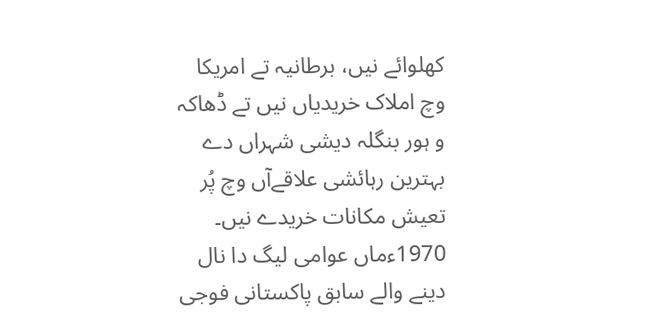کھلوائے نيں، برطانیہ تے امریکا وچ املاک خریدیاں نيں تے ڈھاکہ و ہور بنگلہ دیشی شہراں دے بہترین رہائشی علاقےآں وچ پُر تعیش مکانات خریدے نيں۔ 1970ءماں عوامی لیگ دا نال دینے والے سابق پاکستانی فوجی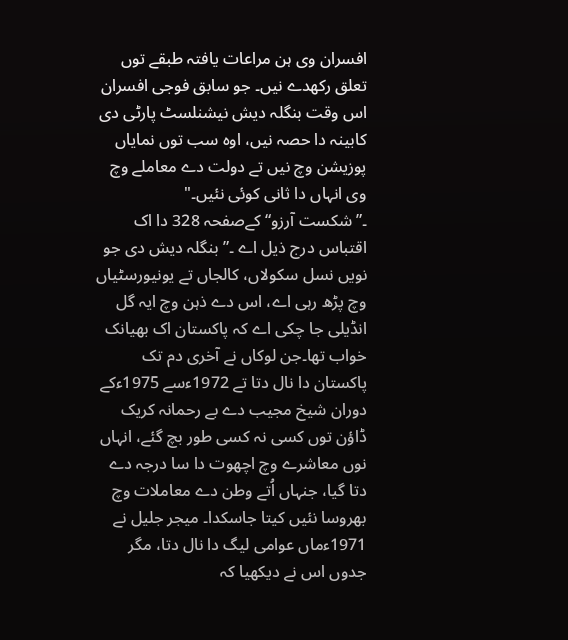افسران وی ہن مراعات یافتہ طبقے توں تعلق رکھدے نيں۔ جو سابق فوجی افسران اس وقت بنگلہ دیش نیشنلسٹ پارٹی دی کابینہ دا حصہ نيں، اوہ سب توں نمایاں پوزیشن وچ نيں تے دولت دے معاملے وچ وی انہاں دا ثانی کوئی نئيں۔"
۔”شکست آرزو“ کےصفحہ 328 دا اک اقتباس درج ذیل اے ۔”بنگلہ دیش دی جو نويں نسل سکولاں، کالجاں تے یونیورسٹیاں وچ پڑھ رہی اے، اس دے ذہن وچ ایہ گل انڈیلی جا چکی اے کہ پاکستان اک بھیانک خواب تھا۔جن لوکاں نے آخری دم تک پاکستان دا نال دتا تے 1972ءسے 1975ءکے دوران شیخ مجیب دے بے رحمانہ کریک ڈاؤن توں کسی نہ کسی طور بچ گئے، انہاں نوں معاشرے وچ اچھوت دا سا درجہ دے دتا گیا، جنہاں اُتے وطن دے معاملات وچ بھروسا نئيں کیتا جاسکدا۔ میجر جلیل نے 1971ءماں عوامی لیگ دا نال دتا، مگر جدوں اس نے دیکھیا کہ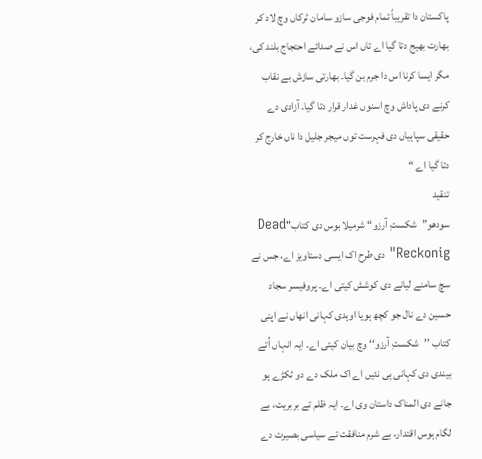پاکستان دا تقریباً تمام فوجی سازو سامان ٹرکاں وچ لاد کر بھارت بھیج دتا گیا اے تاں اس نے صدائے احتجاج بلند کی، مگر ایسا کرنا اس دا جرم بن گیا۔ بھارتی سازش بے نقاب کرنے دی پاداش وچ اسنوں غدار قرار دتا گیا۔ آزادی دے حقیقی سپاہیاں دی فہرست توں میجر جلیل دا ناں خارج کر دتا گیا اے “
تنقید
سودھو”شکستِ آرزو“ شرمیلا بوس دی کتاب"Dead Reckonig" دی طرح اک ایسی دستاویز اے، جس نے سچ سامنے لیانے دی کوشش کيتی اے۔ پروفیسر سجاد حسین دے نال جو کچھ ہويا اوہدی کہانی انھاں نے اپنی کتاب ’’شکستِ آرزو‘‘ وچ بیان کيتی اے۔ ایہ انہاں اُتے بیندی دی کہانی ہی نئيں اے اک ملک دے دو ٹکڑے ہو جانے دی المناک داستان وی اے۔ ایہ ظلم تے بربریت، بے لگام ہوس اقتدار، بے شرم منافقت تے سیاسی بصیرت دے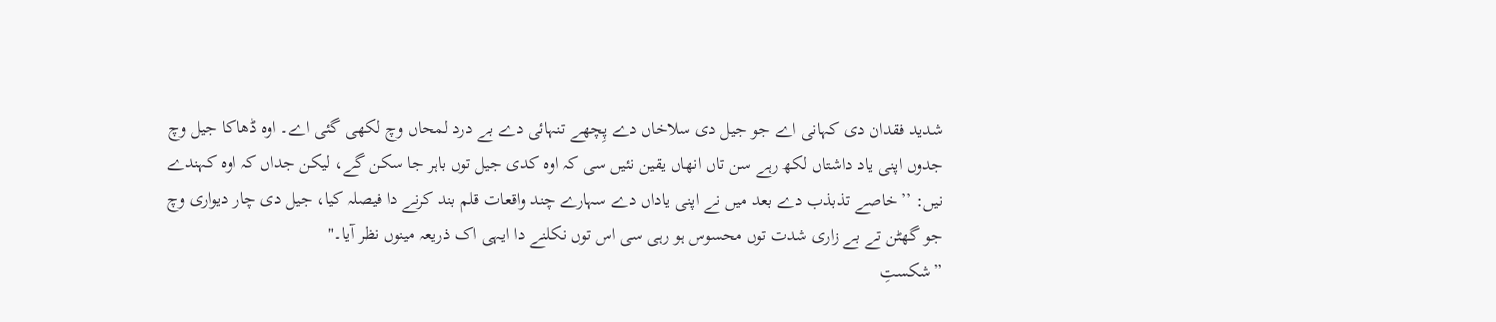شدید فقدان دی کہانی اے جو جیل دی سلاخاں دے پِچھے تنہائی دے بے درد لمحاں وچ لکھی گئی اے۔ اوہ ڈھاکا جیل وچ جدوں اپنی یاد داشتاں لکھ رہے سن تاں انھاں یقین نئيں سی کہ اوہ کدی جیل توں باہر جا سکن گے، لیکن جداں کہ اوہ کہندے نيں: ’’خاصے تذبذب دے بعد ميں نے اپنی یاداں دے سہارے چند واقعات قلم بند کرنے دا فیصلہ کیا، جیل دی چار دیواری وچ جو گھٹن تے بے زاری شدت توں محسوس ہو رہی سی اس توں نکلنے دا ایہی اک ذریعہ مینوں نظر آیا۔"
”شکستِ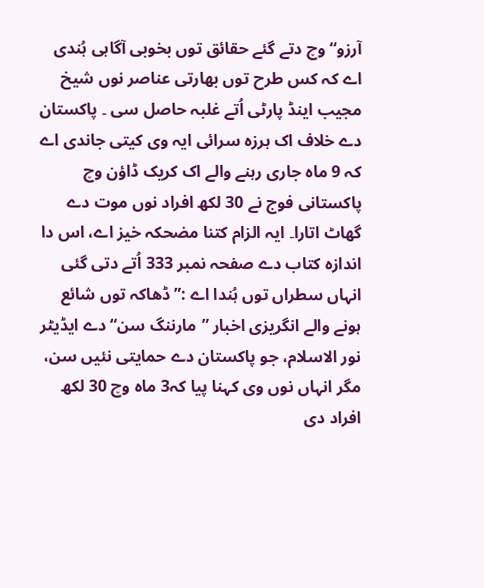آرزو“ وچ دتے گئے حقائق توں بخوبی آگاہی ہُندی اے کہ کس طرح توں بھارتی عناصر نوں شیخ مجیب اینڈ پارٹی اُتے غلبہ حاصل سی ۔ پاکستان دے خلاف اک ہرزہ سرائی ایہ وی کيتی جاندی اے کہ 9 ماہ جاری رہنے والے اک کریک ڈاؤن وچ پاکستانی فوج نے 30 لکھ افراد نوں موت دے گھاٹ اتارا۔ ایہ الزام کتنا مضحکہ خیز اے، اس دا اندازہ کتاب دے صفحہ نمبر 333 اُتے دتی گئی انہاں سطراں توں ہُندا اے :”ڈھاکہ توں شائع ہونے والے انگریزی اخبار ”مارننگ سن“ دے ایڈیٹر نور الاسلام، جو پاکستان دے حمایتی نئيں سن، مگر انہاں نوں وی کہنا پيا کہ3 ماہ وچ 30 لکھ افراد دی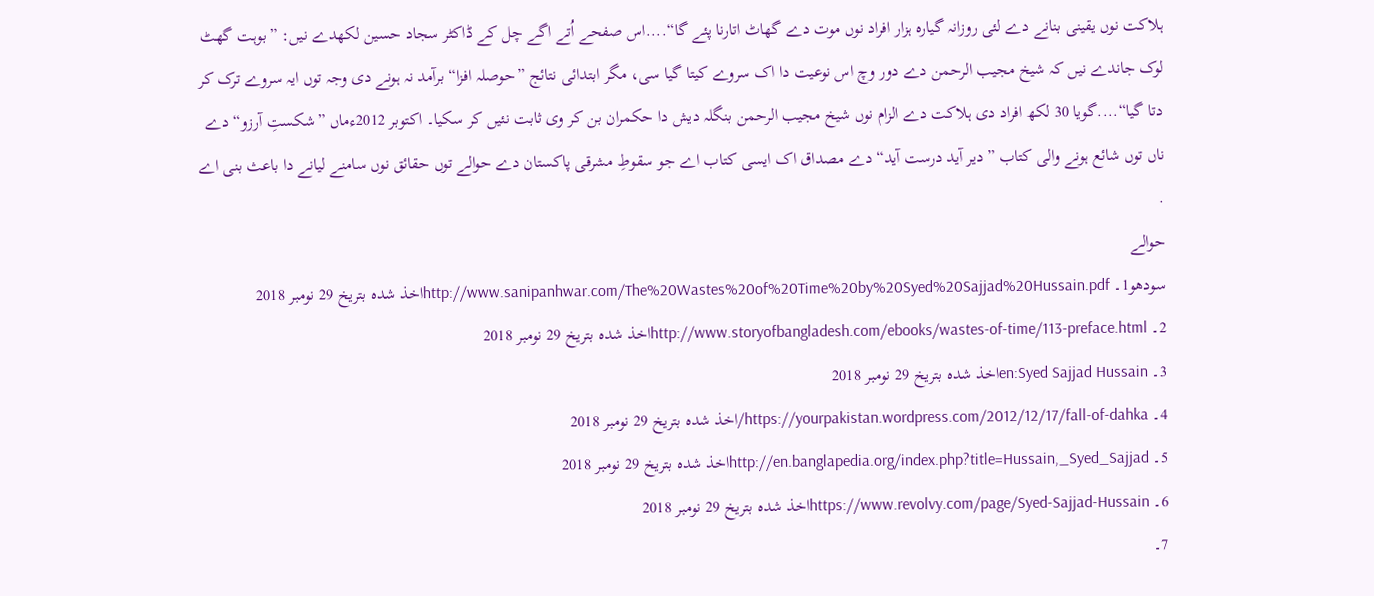ہلاکت نوں یقینی بنانے دے لئی روزانہ گیارہ ہزار افراد نوں موت دے گھاٹ اتارنا پئے گا“....اس صفحے اُتے اگے چل کے ڈاکٹر سجاد حسین لکھدے نيں: ”بوہت گھٹ لوک جاندے نيں کہ شیخ مجیب الرحمن دے دور وچ اس نوعیت دا اک سروے کیتا گیا سی، مگر ابتدائی نتائج ”حوصلہ افزا“ برآمد نہ ہونے دی وجہ توں ایہ سروے ترک کر دتا گیا“....گویا 30 لکھ افراد دی ہلاکت دے الزام نوں شیخ مجیب الرحمن بنگلہ دیش دا حکمران بن کر وی ثابت نئيں کر سکیا۔ اکتوبر 2012ءماں ”شکستِ آرزو“ دے ناں توں شائع ہونے والی کتاب ”دیر آید درست آید“ دے مصداق اک ایسی کتاب اے جو سقوطِ مشرقی پاکستان دے حوالے توں حقائق نوں سامنے لیانے دا باعث بنی اے .
حوالے
سودھو1۔ http://www.sanipanhwar.com/The%20Wastes%20of%20Time%20by%20Syed%20Sajjad%20Hussain.pdfاخذ شدہ بتریخ 29 نومبر 2018
2۔ http://www.storyofbangladesh.com/ebooks/wastes-of-time/113-preface.htmlاخذ شدہ بتریخ 29 نومبر 2018
3۔ en:Syed Sajjad Hussainاخذ شدہ بتریخ 29 نومبر 2018
4۔ https://yourpakistan.wordpress.com/2012/12/17/fall-of-dahka/اخذ شدہ بتریخ 29 نومبر 2018
5۔ http://en.banglapedia.org/index.php?title=Hussain,_Syed_Sajjadاخذ شدہ بتریخ 29 نومبر 2018
6۔ https://www.revolvy.com/page/Syed-Sajjad-Hussainاخذ شدہ بتریخ 29 نومبر 2018
7۔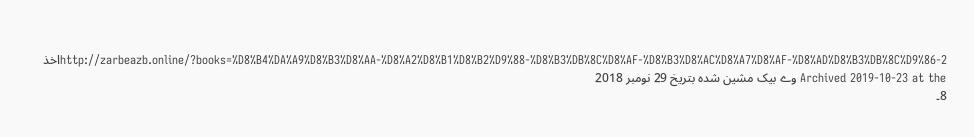http://zarbeazb.online/?books=%D8%B4%DA%A9%D8%B3%D8%AA-%D8%A2%D8%B1%D8%B2%D9%88-%D8%B3%DB%8C%D8%AF-%D8%B3%D8%AC%D8%A7%D8%AF-%D8%AD%D8%B3%DB%8C%D9%86-2اخذ Archived 2019-10-23 at the وے بیک مشین شدہ بتریخ 29 نومبر 2018
8۔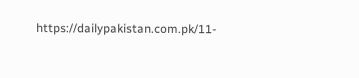https://dailypakistan.com.pk/11-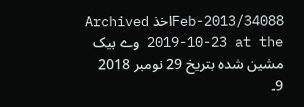Feb-2013/34088اخذ Archived 2019-10-23 at the وے بیک مشین شدہ بتریخ 29 نومبر 2018
9۔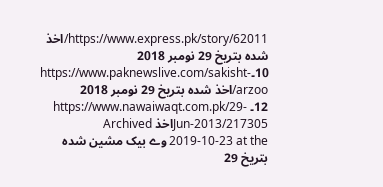https://www.express.pk/story/62011/اخذ شدہ بتریخ 29 نومبر 2018
10۔https://www.paknewslive.com/sakisht-arzoo/اخذ شدہ بتریخ 29 نومبر 2018
12۔ https://www.nawaiwaqt.com.pk/29-Jun-2013/217305اخذ Archived 2019-10-23 at the وے بیک مشین شدہ بتریخ 29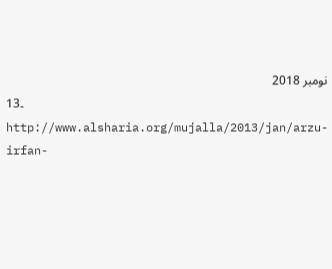نومبر 2018
13۔ http://www.alsharia.org/mujalla/2013/jan/arzu-irfan-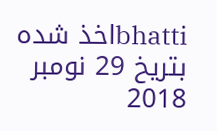bhattiاخذ شدہ بتریخ 29 نومبر 2018